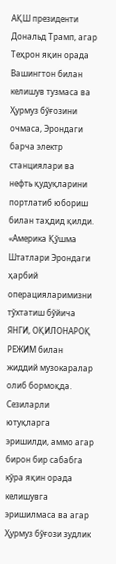АҚШ президенти Дональд Трамп, агар Теҳрон яқин орада Вашингтон билан келишув тузмаса ва Ҳурмуз бўғозини очмаса, Эрондаги барча электр станциялари ва нефть қудуқларини портлатиб юбориш билан таҳдид қилди.
«Америка Қўшма Штатлари Эрондаги ҳарбий операцияларимизни тўхтатиш бўйича ЯНГИ, ОҚИЛОНАРОҚ РЕЖИМ билан жиддий музокаралар олиб бормоқда. Сезиларли ютуқларга эришилди, аммо агар бирон бир сабабга кўра яқин орада келишувга эришилмаса ва агар Ҳурмуз бўғози зудлик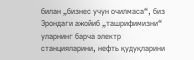билан „бизнес учун очилмаса“, биз Эрондаги ажойиб „ташрифимизни“ уларнинг барча электр станцияларини, нефть қудуқларини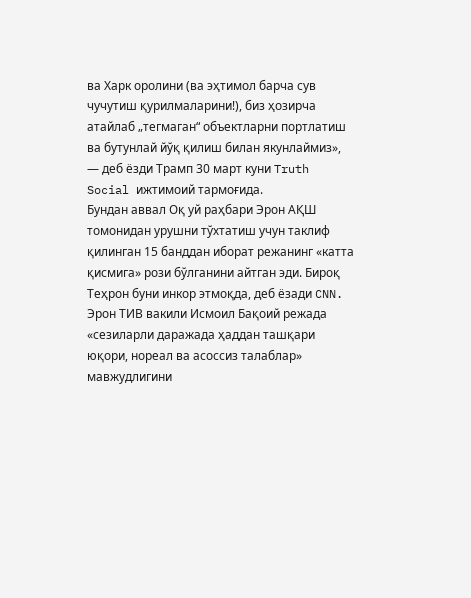ва Харк оролини (ва эҳтимол барча сув чучутиш қурилмаларини!), биз ҳозирча атайлаб „тегмаган“ объектларни портлатиш ва бутунлай йўқ қилиш билан якунлаймиз», — деб ёзди Трамп 30 март куни Truth Social ижтимоий тармоғида.
Бундан аввал Оқ уй раҳбари Эрон АҚШ томонидан урушни тўхтатиш учун таклиф қилинган 15 банддан иборат режанинг «катта қисмига» рози бўлганини айтган эди. Бироқ Теҳрон буни инкор этмоқда, деб ёзади CNN.
Эрон ТИВ вакили Исмоил Бақоий режада «сезиларли даражада ҳаддан ташқари юқори, нореал ва асоссиз талаблар» мавжудлигини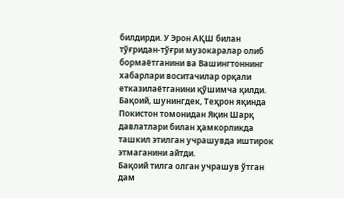билдирди. У Эрон АҚШ билан тўғридан-тўғри музокаралар олиб бормаётганини ва Вашингтоннинг хабарлари воситачилар орқали етказилаётганини қўшимча қилди. Бақоий, шунингдек, Теҳрон яқинда Покистон томонидан Яқин Шарқ давлатлари билан ҳамкорликда ташкил этилган учрашувда иштирок этмаганини айтди.
Бақоий тилга олган учрашув ўтган дам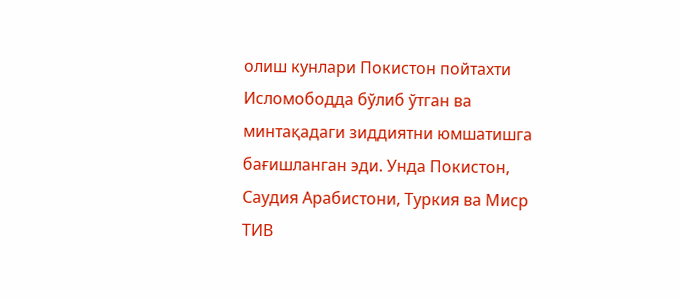олиш кунлари Покистон пойтахти Исломободда бўлиб ўтган ва минтақадаги зиддиятни юмшатишга бағишланган эди. Унда Покистон, Саудия Арабистони, Туркия ва Миср ТИВ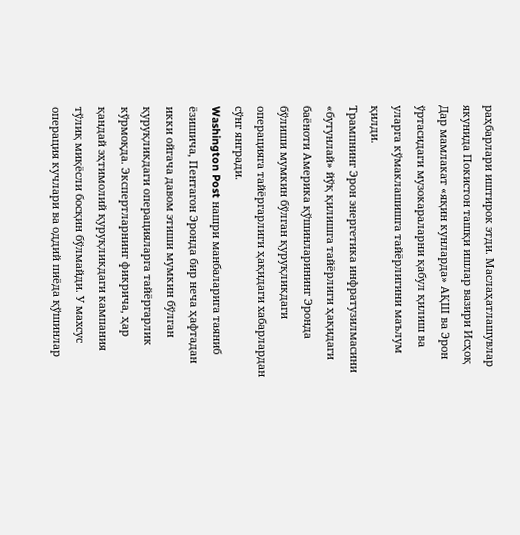раҳбарлари иштирок этди. Маслаҳатлашувлар якунида Покистон ташқи ишлар вазири Исҳоқ Дар мамлакат «яқин кунларда» АҚШ ва Эрон ўртасидаги музокараларни қабул қилиш ва уларга кўмаклашишга тайёрлигини маълум қилди.
Трампнинг Эрон энергетика инфратузилмасини «бутунлай» йўқ қилишга тайёрлиги ҳақидаги баёноти Америка қўшинларининг Эронда бўлиши мумкин бўлган қуруқликдаги операцияга тайёргарлиги ҳақидаги хабарлардан сўнг янгради.
Washington Post нашри манбаларига таяниб ёзишича, Пентагон Эронда бир неча ҳафтадан икки ойгача давом этиши мумкин бўлган қуруқликдаги операцияларга тайёргарлик кўрмоқда. Экспертларнинг фикрича, ҳар қандай эҳтимолий қуруқликдаги кампания тўлиқ миқёсли босқин бўлмайди. У махсус операция кучлари ва оддий пиёда қўшинлар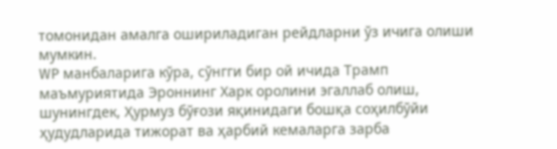томонидан амалга ошириладиган рейдларни ўз ичига олиши мумкин.
WP манбаларига кўра, сўнгги бир ой ичида Трамп маъмуриятида Эроннинг Харк оролини эгаллаб олиш, шунингдек, Ҳурмуз бўғози яқинидаги бошқа соҳилбўйи ҳудудларида тижорат ва ҳарбий кемаларга зарба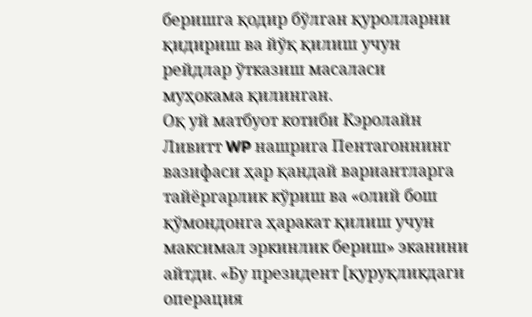беришга қодир бўлган қуролларни қидириш ва йўқ қилиш учун рейдлар ўтказиш масаласи муҳокама қилинган.
Оқ уй матбуот котиби Кэролайн Ливитт WP нашрига Пентагоннинг вазифаси ҳар қандай вариантларга тайёргарлик кўриш ва «олий бош қўмондонга ҳаракат қилиш учун максимал эркинлик бериш» эканини айтди. «Бу президент [қуруқликдаги операция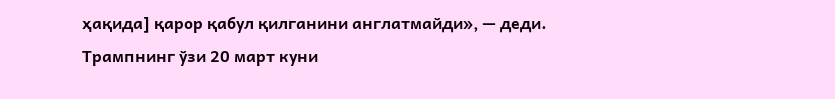ҳақида] қарор қабул қилганини англатмайди», — деди.
Трампнинг ўзи 20 март куни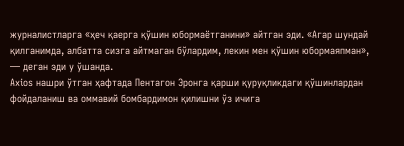журналистларга «ҳеч қаерга қўшин юбормаётганини» айтган эди. «Агар шундай қилганимда, албатта сизга айтмаган бўлардим, лекин мен қўшин юбормаяпман», — деган эди у ўшанда.
Axios нашри ўтган ҳафтада Пентагон Эронга қарши қуруқликдаги қўшинлардан фойдаланиш ва оммавий бомбардимон қилишни ўз ичига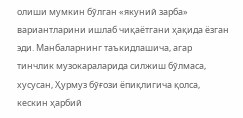олиши мумкин бўлган «якуний зарба» вариантларини ишлаб чиқаётгани ҳақида ёзган эди. Манбаларнинг таъкидлашича, агар тинчлик музокараларида силжиш бўлмаса, хусусан, Ҳурмуз бўғози ёпиқлигича қолса, кескин ҳарбий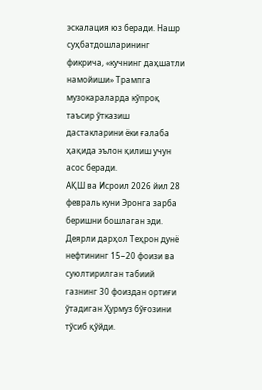эскалация юз беради. Нашр суҳбатдошларининг фикрича, «кучнинг даҳшатли намойиши» Трампга музокараларда кўпроқ таъсир ўтказиш дастакларини ёки ғалаба ҳақида эълон қилиш учун асос беради.
АҚШ ва Исроил 2026 йил 28 февраль куни Эронга зарба беришни бошлаган эди. Деярли дарҳол Теҳрон дунё нефтининг 15−20 фоизи ва суюлтирилган табиий газнинг 30 фоиздан ортиғи ўтадиган Ҳурмуз бўғозини тўсиб қўйди.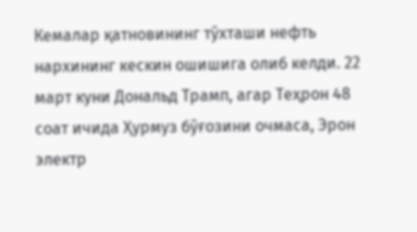Кемалар қатновининг тўхташи нефть нархининг кескин ошишига олиб келди. 22 март куни Дональд Трамп, агар Теҳрон 48 соат ичида Ҳурмуз бўғозини очмаса, Эрон электр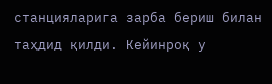станцияларига зарба бериш билан таҳдид қилди. Кейинроқ у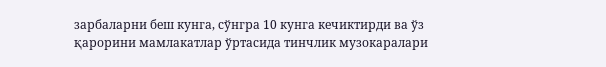зарбаларни беш кунга, сўнгра 10 кунга кечиктирди ва ўз қарорини мамлакатлар ўртасида тинчлик музокаралари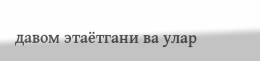давом этаётгани ва улар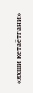«яхши кетаётгани»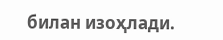билан изоҳлади.